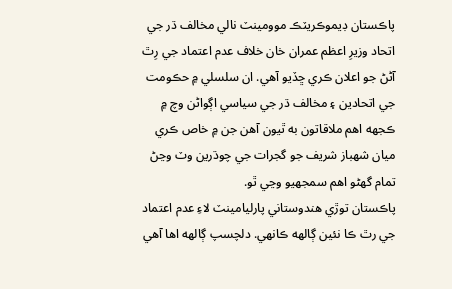پاڪستان ڊيموڪريٽڪ موومينٽ نالي مخالف ڌر جي اتحاد وزيرِ اعظم عمران خان خلاف عدم اعتماد جي رِٿ آڻڻ جو اعلان ڪري ڇڏيو آهي. ان سلسلي ۾ حڪومت جي اتحادين ۽ مخالف ڌر جي سياسي اڳواڻن وچ ۾ ڪجهه اهم ملاقاتون به ٿيون آهن جن ۾ خاص ڪري ميان شهباز شريف جو گجرات جي چوڌرين وٽ وڃڻ تمام گھڻو اهم سمجهيو وڃي ٿو.
پاڪستان توڙي هندوستاني پارليامينٽ لاءِ عدم اعتماد جي رٿ ڪا نئين ڳالهه ڪانهي. دلچسپ ڳالهه اها آهي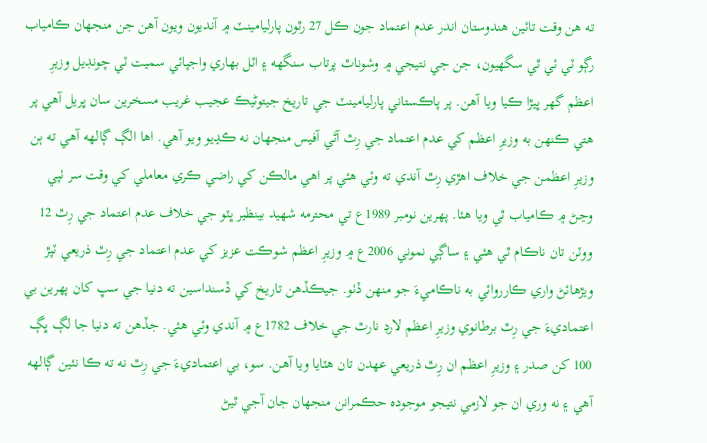ته هن وقت تائين هندوستان اندر عدم اعتماد جون ڪل 27 رٿون پارليامينٽ ۾ آنديون ويون آهن جن منجهان ڪامياب رڳو ٽي ئي ٿي سگهيون، جن جي نتيجي ۾ وشوناٿ پرتاب سنگهه ۽ اٽل بهاري واجپائي سميت ٽي چونڊيل وزيرِ اعظم گهر ڀيڙا ڪيا ويا آهن. پر پاڪستاني پارليامينٽ جي تاريخ جيتوڻيڪ عجيب غريب مسخرين سان ڀريل آهي پر هتي ڪنهن به وزيرِ اعظم کي عدم اعتماد جي رِٿ آڻي آفيس منجهان نه ڪڍيو ويو آهي. اها الڳ ڳالهه آهي ته ٻن وزيرِ اعظمن جي خلاف اهڙي رِٿ آندي ته وئي هئي پر اهي مالڪن کي راضي ڪري معاملي کي وقت سر ٺپي وڃڻ ۾ ڪامياب ٿي ويا هئا. پهرين نومبر 1989ع تي محترمه شهيد بينظير ڀٽو جي خلاف عدم اعتماد جي رِٿ 12 ووٽن تان ناڪام ٿي هئي ۽ ساڳي نموني 2006ع ۾ وزيرِ اعظم شوڪت عزيز کي عدم اعتماد جي رِٿ ذريعي ٽپڙ ويڙهائڻ واري ڪارروائي به ناڪاميءَ جو منهن ڏٺو. جيڪڏهن تاريخ کي ڏسنداسين ته دنيا جي سڀ کان پهرين بي اعتماديءَ جي رِٿ برطانوي وزيرِ اعظم لارڊ نارٿ جي خلاف 1782ع ۾ آندي وئي هئي. جڏهن ته دنيا جا لڳ ڀڳ 100 کن صدر ۽ وزيرِ اعظم ان رِٿ ذريعي عهدن تان هٽايا ويا آهن. سو، بي اعتماديءَ جي رِٿ نه ته ڪا نئين ڳالهه آهي ۽ نه وري ان جو لازمي نتيجو موجوده حڪمرانن منجهان جان آجي ٿيڻ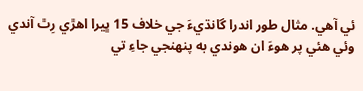ئي آهي. مثال طور اندرا گانڌيءَ جي خلاف 15 ڀيرا اهڙي رِٿ آندي وئي هئي پر هوءَ ان هوندي به پنهنجي جاءِ تي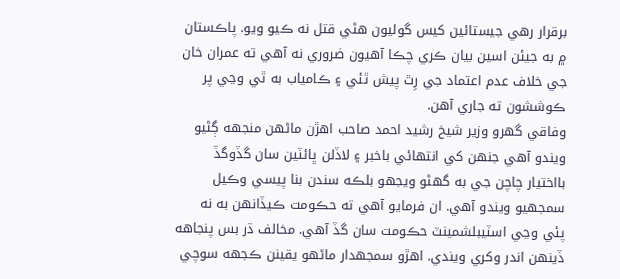برقرار رهي جيستائين کيس گوليون هڻي قتل نه ڪيو ويو. پاڪستان ۾ به جيئن اسين بيان ڪري چڪا آهيون ضروري نه آهي ته عمران خان جي خلاف عدم اعتماد جي رِٿ پيش ٿئي ۽ ڪامياب به ٿي وڃي پر ڪوششون ته جاري آهن.
وفاقي گهرو وزير شيخ رشيد احمد صاحب اهڙن ماڻهن منجهه ڳڻيو ويندو آهي جنهن کي انتهائي باخبر ۽ لاڏلن ڀائٽين سان گڏوگڏ بااختيار چاچن جي به گھڻو ويجهو بلڪه سندن بنا پيسي وڪيل سمجهيو ويندو آهي. ان فرمايو آهي ته حڪومت ڪيڏانهن به نه پئي وڃي اسٽيبلشمينٽ حڪومت سان گڏ آهي. مخالف ڌر بس پنجاهه ڏينهن اندر وکري ويندي. اهڙو سمجهدار ماڻهو يقينن ڪجهه سوچي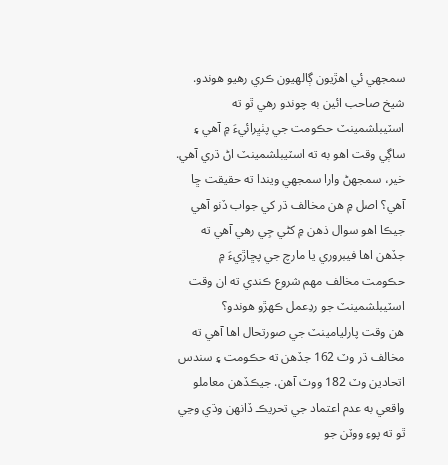سمجهي ئي اهڙيون ڳالهيون ڪري رهيو هوندو. شيخ صاحب ائين به چوندو رهي ٿو ته اسٽيبلشمينٽ حڪومت جي پٺڀرائيءَ ۾ آهي ۽ ساڳي وقت اهو به ته اسٽيبلشمينٽ اڻ ڌري آهي. خير، سمجهڻ وارا سمجهي ويندا ته حقيقت ڇا آهي؟ اصل ۾ هن مخالف ڌر کي جواب ڏنو آهي جيڪا اهو سوال ذهن ۾ کڻي جِي رهي آهي ته جڏهن اها فيبروري يا مارچ جي پڇاڙيءَ ۾ حڪومت مخالف مهم شروع ڪندي ته ان وقت اسٽيبلشمينٽ جو ردِعمل ڪهڙو هوندو؟
هن وقت پارليامينٽ جي صورتحال اها آهي ته مخالف ڌر وٽ 162 جڏهن ته حڪومت ۽ سندس اتحادين وٽ 182 ووٽ آهن. جيڪڏهن معاملو واقعي به عدم اعتماد جي تحريڪ ڏانهن وڌي وڃي ٿو ته پوءِ ووٽن جو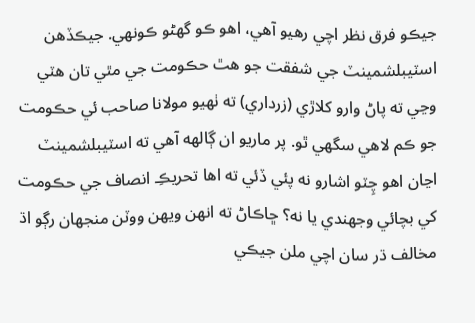جيڪو فرق نظر اچي رهيو آهي، اهو ڪو گھڻو ڪونهي. جيڪڏهن اسٽيبلشمينٽ جي شفقت جو هٿ حڪومت جي مٿي تان هٽي وڃي ته پاڻ وارو کلاڙي (زرداري) ته ٺهيو مولانا صاحب ئي حڪومت جو ڪم لاهي سگهي ٿو. پر ماريو ان ڳالهه آهي ته اسٽيبلشمينٽ اڃان اهو چِٽو اشارو نه پئي ڏئي ته اها تحريڪِ انصاف جي حڪومت کي بچائي وجهندي يا نه؟ ڇاڪاڻ ته انهن ويهن ووٽن منجهان رڳو اڌ مخالف ڌر سان اچي ملن جيڪي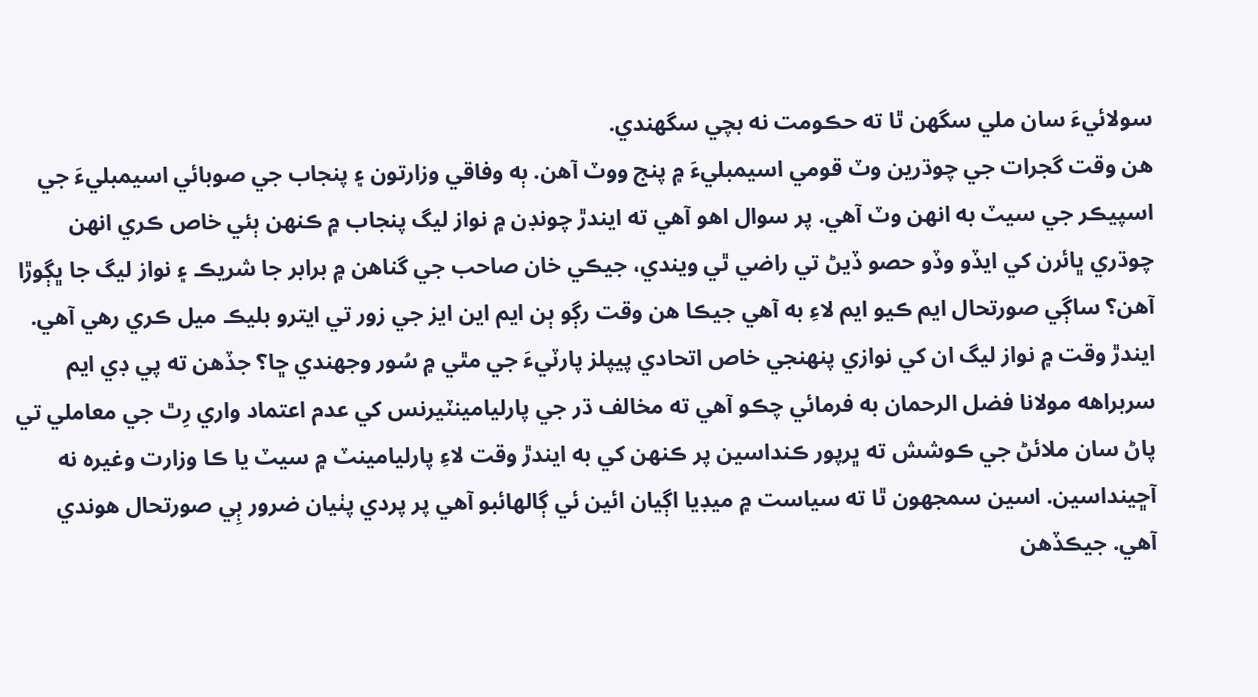سولائيءَ سان ملي سگهن ٿا ته حڪومت نه بچي سگهندي.
هن وقت گجرات جي چوڌرين وٽ قومي اسيمبليءَ ۾ پنج ووٽ آهن. ٻه وفاقي وزارتون ۽ پنجاب جي صوبائي اسيمبليءَ جي اسپيڪر جي سيٽ به انهن وٽ آهي. پر سوال اهو آهي ته ايندڙ چونڊن ۾ نواز ليگ پنجاب ۾ ڪنهن ٻئي خاص ڪري انهن چوڌري ڀائرن کي ايڏو وڏو حصو ڏيڻ تي راضي ٿي ويندي، جيڪي خان صاحب جي گناهن ۾ برابر جا شريڪ ۽ نواز ليگ جا ڀڳوڙا آهن؟ ساڳي صورتحال ايم ڪيو ايم لاءِ به آهي جيڪا هن وقت رڳو ٻن ايم اين ايز جي زور تي ايترو بليڪ ميل ڪري رهي آهي. ايندڙ وقت ۾ نواز ليگ ان کي نوازي پنهنجي خاص اتحادي پيپلز پارٽيءَ جي مٿي ۾ سُور وجهندي ڇا؟ جڏهن ته پي ڊي ايم سربراهه مولانا فضل الرحمان به فرمائي چڪو آهي ته مخالف ڌر جي پارليامينٽيرنس کي عدم اعتماد واري رِٿ جي معاملي تي پاڻ سان ملائڻ جي ڪوشش ته ڀرپور ڪنداسين پر ڪنهن کي به ايندڙ وقت لاءِ پارليامينٽ ۾ سيٽ يا ڪا وزارت وغيره نه آڇينداسين. اسين سمجهون ٿا ته سياست ۾ ميڊيا اڳيان ائين ئي ڳالهائبو آهي پر پردي پٺيان ضرور ٻِي صورتحال هوندي آهي. جيڪڏهن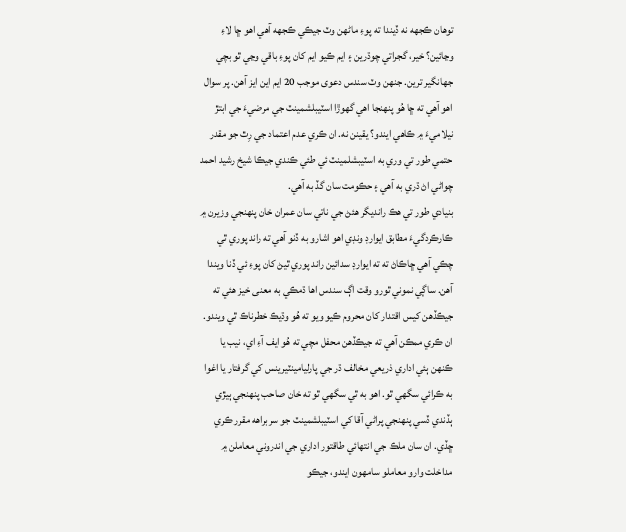توهان ڪجهه نه ڏيندا ته پوءِ ماڻهن وٽ جيڪي ڪجهه آهي اهو ڇا لاءِ وڃائين؟ خير، گجراتي چوڌرين ۽ ايم ڪيو ايم کان پوءِ باقي وڃي ٿو بچي جهانگير ترين. جنهن وٽ سندس دعوى موجب 20 ايم اين ايز آهن. پر سوال اهو آهي ته ڇا هُو پنهنجا اهي گهوڙا اسٽيبلشمينٽ جي مرضيءَ جي ابتڙ نيلاميءَ ۾ ڪاهي ايندو؟ يقينن نه. ان ڪري عدم اعتماد جي رِٿ جو مقدر حتمي طور تي وري به اسٽيبشلمينٽ ئي طئي ڪندي جيڪا شيخ رشيد احمد چواڻي اڻ ڌري به آهي ۽ حڪومت سان گڏ به آهي.
بنيادي طور تي هڪ رانديگر هئڻ جي ناتي سان عمران خان پنهنجي وزيرن ۾ ڪارڪردگيءَ مطابق ايوارڊ ونڊي اهو اشارو به ڏنو آهي ته راند پوري ٿي چڪي آهي ڇاڪاڻ ته ته ايوارڊ سدائين راند پوري ٿيڻ کان پوءِ ئي ڏنا ويندا آهن. ساڳي نموني ٿورو وقت اڳ سندس اها ڌمڪي به معنى خيز هئي ته جيڪڏهن کيس اقتدار کان محروم ڪيو ويو ته هُو وڌيڪ خطرناڪ ٿي ويندو. ان ڪري ممڪن آهي ته جيڪڏهن محفل مچي ته هُو ايف آءِ اي، نيب يا ڪنهن ٻئي اداري ذريعي مخالف ڌر جي پارليامينٽيرينس کي گرفتار يا اغوا به ڪرائي سگهي ٿو. اهو به ٿي سگهي ٿو ته خان صاحب پنهنجي ٻيڙي ٻڏندي ڏسي پنهنجي پراڻي آقا کي اسٽيبلشمينٽ جو سربراهه مقرر ڪري ڇڏي. ان سان ملڪ جي انتهائي طاقتور اداري جي اندروني معاملن ۾ مداخلت وارو معاملو سامهون ايندو، جيڪو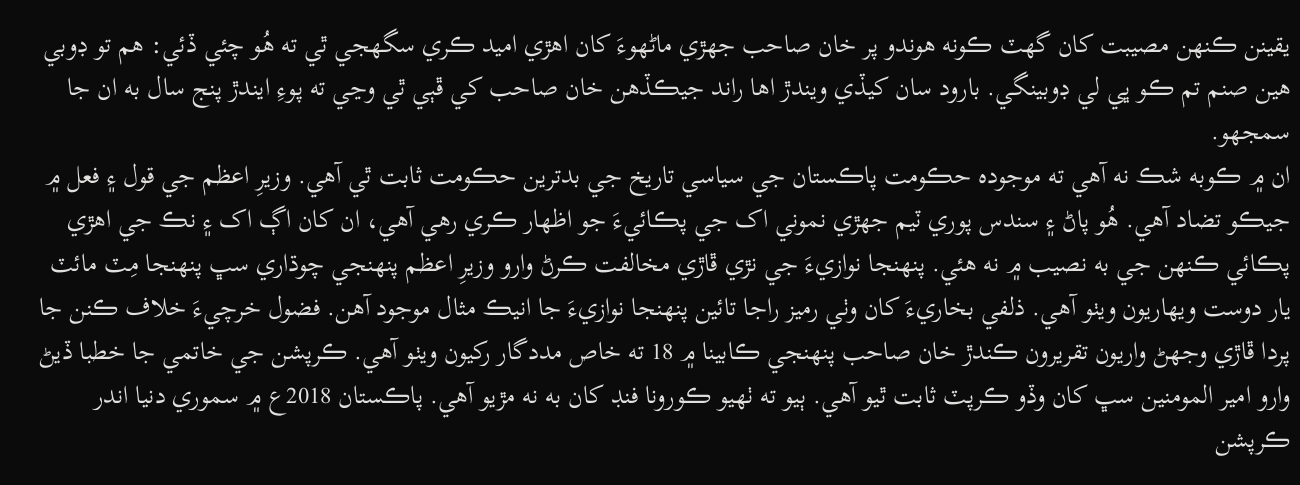يقينن ڪنهن مصيبت کان گھٽ ڪونه هوندو پر خان صاحب جهڙي ماڻهوءَ کان اهڙي اميد ڪري سگهجي ٿي ته هُو چئي ڏئي: هم تو ڊوبي هين صنم تم ڪو ڀي لي ڊوبينگي. بارود سان کيڏي ويندڙ اها راند جيڪڏهن خان صاحب کي ڦٻي ٿي وڃي ته پوءِ ايندڙ پنج سال به ان جا سمجهو.
ان ۾ ڪوبه شڪ نه آهي ته موجوده حڪومت پاڪستان جي سياسي تاريخ جي بدترين حڪومت ثابت ٿي آهي. وزيرِ اعظم جي قول ۽ فعل ۾ جيڪو تضاد آهي. هُو پاڻ ۽ سندس پوري ٽيم جهڙي نموني اک جي پڪائيءَ جو اظهار ڪري رهي آهي، ان کان اڳ اک ۽ نڪ جي اهڙي پڪائي ڪنهن جي به نصيب ۾ نه هئي. پنهنجا نوازيءَ جي نڙي ڦاڙي مخالفت ڪرڻ وارو وزيرِ اعظم پنهنجي چوڌاري سڀ پنهنجا مِٽ مائٽ يار دوست ويهاريون ويٺو آهي. ذلفي بخاريءَ کان وٺي رميز راجا تائين پنهنجا نوازيءَ جا انيڪ مثال موجود آهن. فضول خرچيءَ خلاف ڪنن جا پردا ڦاڙي وجهڻ واريون تقريرون ڪندڙ خان صاحب پنهنجي ڪابينا ۾ 18 ته خاص مددگار رکيون ويٺو آهي. ڪرپشن جي خاتمي جا خطبا ڏيڻ وارو امير المومنين سڀ کان وڏو ڪرپٽ ثابت ٿيو آهي. ٻيو ته ٺهيو ڪورونا فنڊ کان به نه مڙيو آهي. پاڪستان 2018ع ۾ سموري دنيا اندر ڪرپشن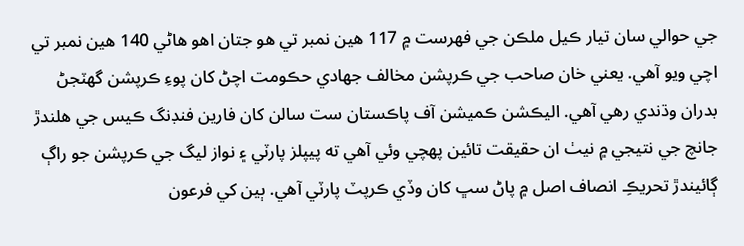جي حوالي سان تيار ڪيل ملڪن جي فهرست ۾ 117 هين نمبر تي هو جتان اهو هاڻي 140 هين نمبر تي اچي ويو آهي. يعني خان صاحب جي ڪرپشن مخالف جهادي حڪومت اچڻ کان پوءِ ڪرپشن گھٽجڻ بدران وڌندي رهي آهي. اليڪشن ڪميشن آف پاڪستان ست سالن کان فارين فنڊنگ ڪيس جي هلندڙ جانچ جي نتيجي ۾ نيٺ ان حقيقت تائين پهچي وئي آهي ته پيپلز پارٽي ۽ نواز ليگ جي ڪرپشن جو راڳ ڳائيندڙ تحريڪِ انصاف اصل ۾ پاڻ سڀ کان وڏي ڪرپٽ پارٽي آهي. ٻين کي فرعون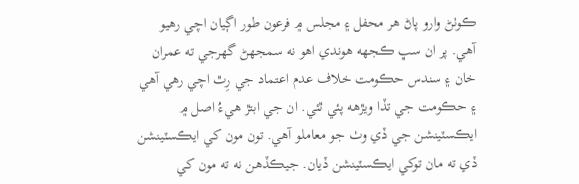ڪوٺڻ وارو پاڻ هر محفل ۽ مجلس ۾ فرعون طور اڳيان اچي رهيو آهي. پر ان سڀ ڪجهه هوندي اهو نه سمجهڻ گھرجي ته عمران خان ۽ سندس حڪومت خلاف عدم اعتماد جي رِٿ اچي رهي آهي ۽ حڪومت جي تڏا ويڙهه پئي ٿئي. ان جي ابتڙ هيءُ اصل ۾ ايڪسٽينشن جي ڏي وٺ جو معاملو آهي. تون مون کي ايڪسٽينشن ڏي ته مان توکي ايڪسٽينشن ڏيان. جيڪڏهن نه ته مون کي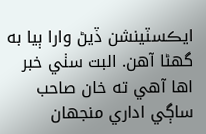ايڪسٽينشن ڏيڻ وارا ٻيا به گھڻا آهن. البت سٺي خبر اها آهي ته خان صاحب ساڳي اداري منجهان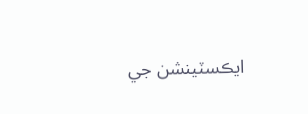ايڪسٽينشن جي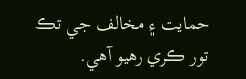حمايت ۽ مخالف جي تڪ تور ڪري رهيو آهي.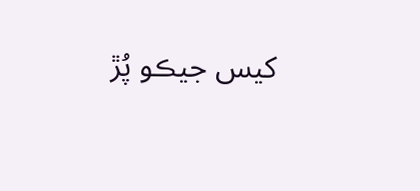کيس جيڪو پُڙ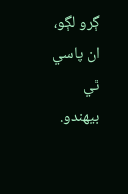ڳرو لڳو، ان پاسي ٿي بيهندو.